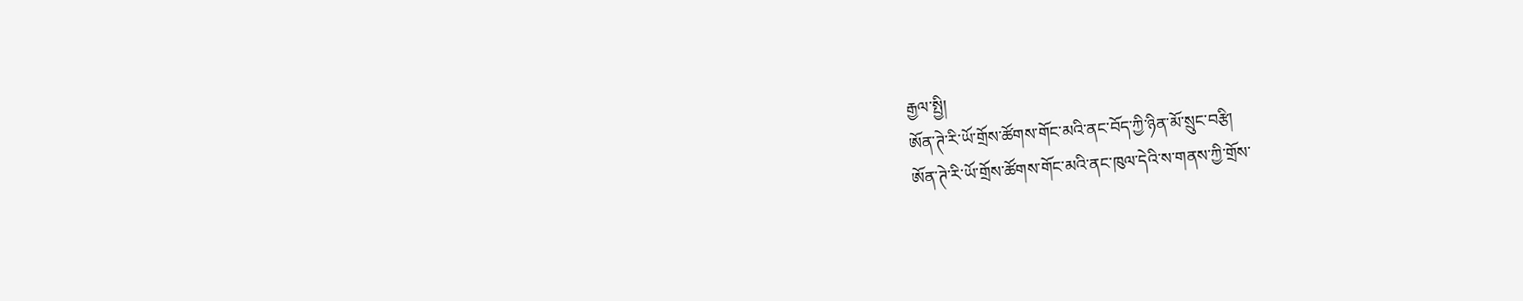རྒྱལ་སྤྱི།
ཨོན་ཊེ་རི་ཡོ་གྲོས་ཚོགས་གོང་མའི་ནང་བོད་ཀྱི་ཉིན་མོ་སྲུང་བརྩི།
ཨོན་ཊེ་རི་ཡོ་གྲོས་ཚོགས་གོང་མའི་ནང་ཁུལ་དེའི་ས་གནས་ཀྱི་གྲོས་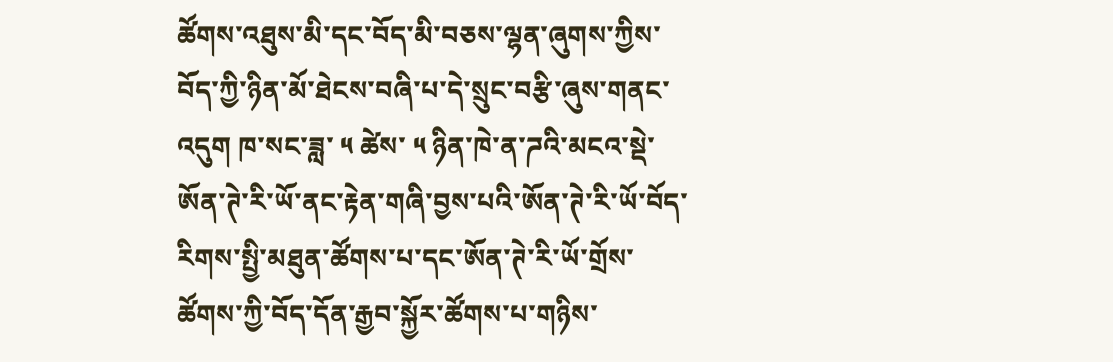ཚོགས་འཐུས་མི་དང་བོད་མི་བཅས་ལྷན་ཞུགས་ཀྱིས་བོད་ཀྱི་ཉིན་མོ་ཐེངས་བཞི་པ་དེ་སྲུང་བརྩི་ཞུས་གནང་འདུག ཁ་སང་ཟླ་ ༥ ཚེས་ ༥ ཉིན་ཁེ་ན་ཌའི་མངའ་སྡེ་ཨོན་ཊེ་རི་ཡོ་ནང་རྟེན་གཞི་བྱས་པའི་ཨོན་ཊེ་རི་ཡོ་བོད་རིགས་སྤྱི་མཐུན་ཚོགས་པ་དང་ཨོན་ཊེ་རི་ཡོ་གྲོས་ཚོགས་ཀྱི་བོད་དོན་རྒྱབ་སྐྱོར་ཚོགས་པ་གཉིས་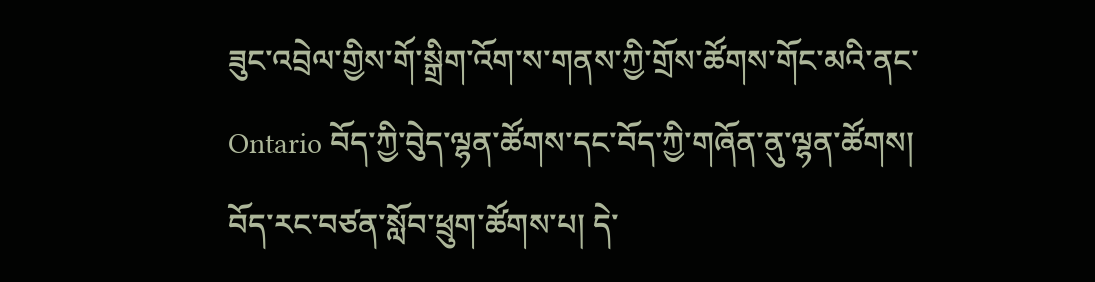ཟུང་འབྲེལ་གྱིས་གོ་སྒྲིག་འོག་ས་གནས་ཀྱི་གྲོས་ཚོགས་གོང་མའི་ནང་ Ontario བོད་ཀྱི་བེུད་ལྷན་ཚོགས་དང་བོད་ཀྱི་གཞོན་ནུ་ལྷན་ཚོགས། བོད་རང་བཙན་སློབ་ཕྲུག་ཚོགས་པ། དེ་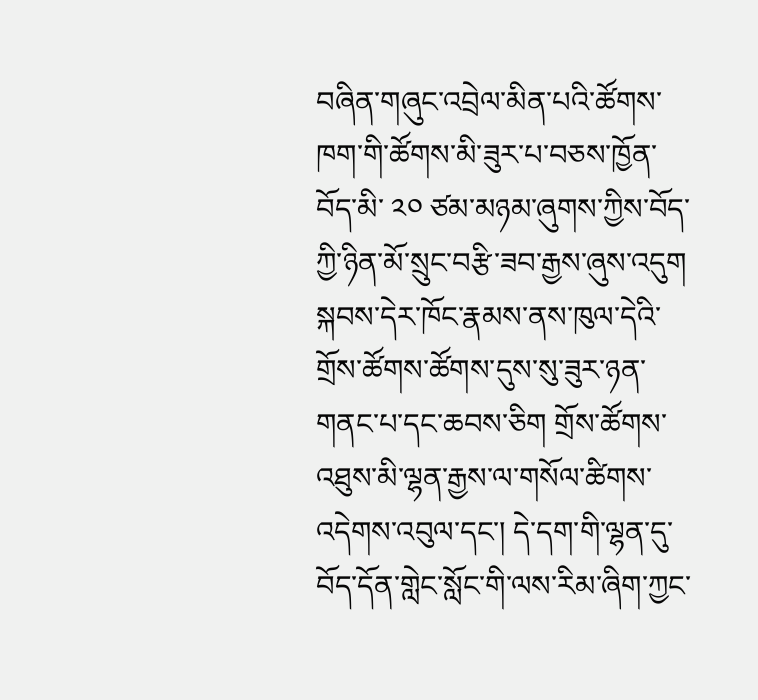བཞིན་གཞུང་འབྲེལ་མིན་པའི་ཚོགས་ཁག་གི་ཚོགས་མི་ཟུར་པ་བཅས་ཁྱོན་བོད་མི་ ༢༠ ཙམ་མཉམ་ཞུགས་ཀྱིས་བོད་ཀྱི་ཉིན་མོ་སྲུང་བརྩི་ཟབ་རྒྱས་ཞུས་འདུག སྐབས་དེར་ཁོང་རྣམས་ནས་ཁུལ་དེའི་གྲོས་ཚོགས་ཚོགས་དུས་སུ་ཟུར་ཉན་གནང་པ་དང་ཆབས་ཅིག གྲོས་ཚོགས་འཐུས་མི་ལྷན་རྒྱས་ལ་གསོལ་ཚིགས་འདེགས་འབུལ་དང་། དེ་དག་གི་ལྷན་དུ་བོད་དོན་གླེང་སློང་གི་ལས་རིམ་ཞིག་ཀྱང་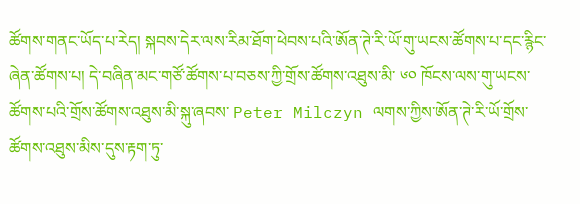ཚོགས་གནང་ཡོད་པ་རེད། སྐབས་དེར་ལས་རིམ་ཐོག་ཕེབས་པའི་ཨོན་ཊེ་རི་ཡོ་གུ་ཡངས་ཚོགས་པ་དང་རྙིང་ཞེན་ཚོགས་པ། དེ་བཞིན་མང་གཙོ་ཚོགས་པ་བཅས་ཀྱི་གྲོས་ཚོགས་འཐུས་མི་ ༦༠ ཁོངས་ལས་གུ་ཡངས་ཚོགས་པའི་གྲོས་ཚོགས་འཐུས་མི་སྐུ་ཞབས་ Peter Milczyn ལགས་ཀྱིས་ཨོན་ཊེ་རི་ཡོ་གྲོས་ཚོགས་འཐུས་མིས་དུས་རྟག་ཏུ་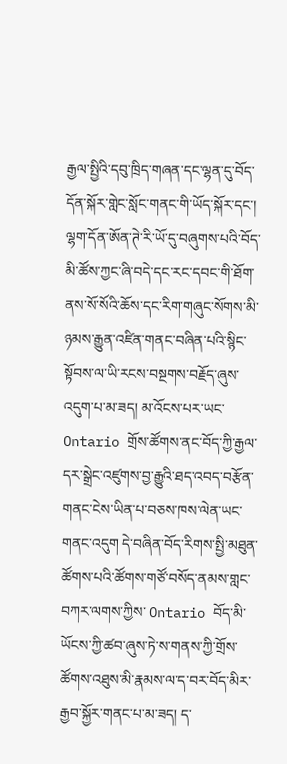རྒྱལ་སྤྱིའི་དབུ་ཁྲིད་གཞན་དང་ལྷན་དུ་བོད་དོན་སྐོར་གླེང་སློང་གནང་གི་ཡོད་སྐོར་དང་། ལྷག་དོན་ཨོན་ཊེ་རི་ཡོ་དུ་བཞུགས་པའི་བོད་མི་ཚོས་ཀྱང་ཞི་བདེ་དང་རང་དབང་གི་ཐོག་ནས་སོ་སོའི་ཆོས་དང་རིག་གཞུང་སོགས་མི་ཉམས་རྒྱུན་འཛིན་གནང་བཞིན་པའི་སྙིང་སྟོབས་ལ་ཡི་རངས་བསྔགས་བརྗོད་ཞུས་འདུག་པ་མ་ཟད། མ་འོངས་པར་ཡང་ Ontario གྲོས་ཚོགས་ནང་བོད་ཀྱི་རྒྱལ་དར་སྒྲེང་འཛུགས་བྱ་རྒྱུའི་ཐད་འབད་བརྩོན་གནང་ངེས་ཡིན་པ་བཅས་ཁས་ལེན་ཡང་གནང་འདུག དེ་བཞིན་བོད་རིགས་སྤྱི་མཐུན་ཚོགས་པའི་ཚོགས་གཙོ་བསོད་ནམས་གླང་བཀར་ལགས་ཀྱིས་ Ontario བོད་མི་ཡོངས་ཀྱི་ཚབ་ཞུས་ཏེ་ས་གནས་ཀྱི་གྲོས་ཚོགས་འཐུས་མི་རྣམས་ལ་ད་བར་བོད་མིར་རྒྱབ་སྐྱོར་གནང་པ་མ་ཟད། ད་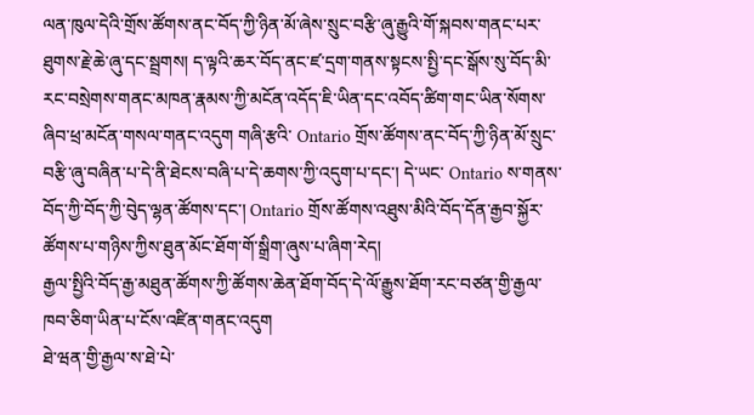ལན་ཁུལ་དེའི་གྲོས་ཚོགས་ནང་བོད་ཀྱི་ཉིན་མོ་ཞེས་སྲུང་བརྩི་ཞུ་རྒྱུའི་གོ་སྐབས་གནང་པར་ཐུགས་རྗེ་ཆེ་ཞུ་དང་སྦྲགས། ད་ལྟའི་ཆར་བོད་ནང་ཛ་དྲག་གནས་སྟངས་སྤྱི་དང་སྒོས་སུ་བོད་མི་རང་བསྲེགས་གནང་མཁན་རྣམས་ཀྱི་མངོན་འདོད་ཇི་ཡིན་དང་འབོད་ཚིག་གང་ཡིན་སོགས་ཞིབ་ཕྲ་མངོན་གསལ་གནང་འདུག གཞི་རྩའི་ Ontario གྲོས་ཚོགས་ནང་བོད་ཀྱི་ཉིན་མོ་སྲུང་བརྩི་ཞུ་བཞིན་པ་དེ་ནི་ཐེངས་བཞི་པ་དེ་ཆགས་ཀྱི་འདུག་པ་དང་། དེ་ཡང་ Ontario ས་གནས་བོད་ཀྱི་བོད་ཀྱི་བེུད་ལྷན་ཚོགས་དང་། Ontario གྲོས་ཚོགས་འཐུས་མིའི་བོད་དོན་རྒྱབ་སྐྱོར་ཚོགས་པ་གཉིས་ཀྱིས་ཐུན་མོང་ཐོག་གོ་སྒྲིག་ཞུས་པ་ཞིག་རེད།
རྒྱལ་སྤྱིའི་བོད་རྒྱ་མཐུན་ཚོགས་ཀྱི་ཚོགས་ཆེན་ཐོག་བོད་དེ་ལོ་རྒྱུས་ཐོག་རང་བཙན་གྱི་རྒྱལ་ཁབ་ཅིག་ཡིན་པ་ངོས་འཛིན་གནང་འདུག
ཐེ་ཝན་གྱི་རྒྱལ་ས་ཐེ་པེ་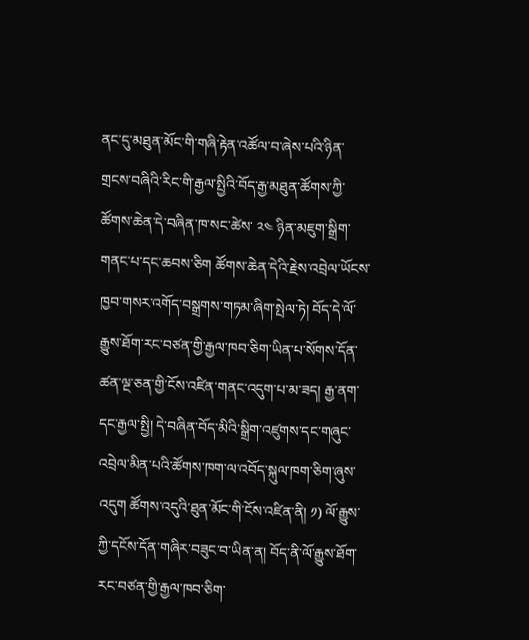ནང་དུ་མཐུན་མོང་གི་གཞི་རྟེན་འཚོལ་བ་ཞེས་པའི་ཉིན་གྲངས་བཞིའི་རིང་གི་རྒྱལ་སྤྱིའི་བོད་རྒྱ་མཐུན་ཚོགས་ཀྱི་ཚོགས་ཆེན་དེ་བཞིན་ཁ་སང་ཚེས་ ༢༤ ཉིན་མཇུག་སྒྲིག་གནང་པ་དང་ཆབས་ཅིག ཚོགས་ཆེན་དེའི་རྗེས་འབྲེལ་ཡོངས་ཁྱབ་གསར་འགོད་བསྒྲགས་གཏམ་ཞིག་སྤེལ་ཏེ། བོད་དེ་ལོ་རྒྱུས་ཐོག་རང་བཙན་གྱི་རྒྱལ་ཁབ་ཅིག་ཡིན་པ་སོགས་དོན་ཚན་ལྔ་ཅན་གྱི་ངོས་འཛིན་གནང་འདུག་པ་མ་ཟད། རྒྱ་ནག་དང་རྒྱལ་སྤྱི། དེ་བཞིན་བོད་མིའི་སྒྲིག་འཛུགས་དང་གཞུང་འབྲེལ་མིན་པའི་ཚོགས་ཁག་ལ་འབོད་སྐུལ་ཁག་ཅིག་ཞུས་འདུག ཚོགས་འདུའི་ཐུན་མོང་གི་ངོས་འཛིན་ནི། ༡) ལོ་རྒྱུས་ཀྱི་དངོས་དོན་གཞིར་བཟུང་བ་ཡིན་ན། བོད་ནི་ལོ་རྒྱུས་ཐོག་རང་བཙན་གྱི་རྒྱལ་ཁབ་ཅིག་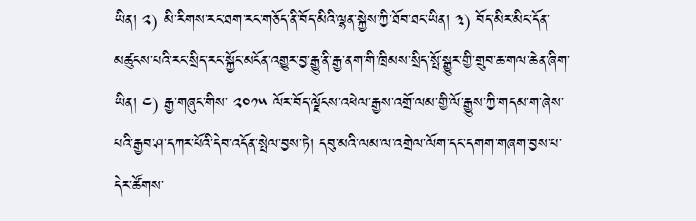ཡིན། ༢) མི་རིགས་རང་ཐག་རང་གཅོད་ནི་བོད་མིའི་ལྷན་སྐྱེས་ཀྱི་ཐོབ་ཐང་ཡིན། ༣) བོད་མིར་མིང་དོན་མཚུངས་པའི་རང་སྲིད་རང་སྐྱོང་མངོན་འགྱུར་བྱ་རྒྱུ་ནི་རྒྱ་ནག་གི་ཁྲིམས་སྲིད་སྤོ་སྒྱུར་གྱི་གྲུབ་ཆ་གལ་ཆེན་ཞིག་ཡིན། ༤) རྒྱ་གཞུང་གིས་ ༢༠༡༥ ལོར་བོད་ལྗོངས་འཕེལ་རྒྱས་འགྲོ་ལམ་གྱི་ལོ་རྒྱུས་ཀྱི་གདམ་ག་ཞེས་པའི་རྒྱབ་ཤ་དཀར་པོའི་དེབ་འདོན་སྤེལ་བྱས་ཏེ། དབུ་མའི་ལམ་ལ་འགྲེལ་ལོག་དང་དགག་གཞག་བྱས་པ་དེར་ཚོགས་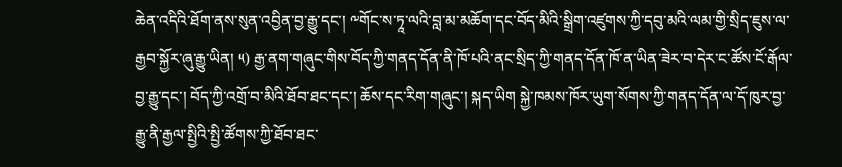ཆེན་འདིའི་ཐོག་ནས་སུན་འབྱིན་བྱ་རྒྱུ་དང་། ༸གོང་ས་ཏཱ་ལའི་བླ་མ་མཆོག་དང་བོད་མིའི་སྒྲིག་འཛུགས་ཀྱི་དབུ་མའི་ལམ་གྱི་སྲིད་ཇུས་ལ་རྒྱབ་སྐྱོར་ཞུ་རྒྱུ་ཡིན། ༥) རྒྱ་ནག་གཞུང་གིས་བོད་ཀྱི་གནད་དོན་ནི་ཁོ་པའི་ནང་སྲིད་ཀྱི་གནད་དོན་ཁོ་ན་ཡིན་ཟེར་བ་དེར་ང་ཚོས་ངོ་རྒོལ་བྱ་རྒྱུ་དང་། བོད་ཀྱི་འགྲོ་བ་མིའི་ཐོབ་ཐང་དང་། ཆོས་དང་རིག་གཞུང་། སྐད་ཡིག སྐྱེ་ཁམས་ཁོར་ཡུག་སོགས་ཀྱི་གནད་དོན་ལ་དོ་ཁུར་བྱ་རྒྱུ་ནི་རྒྱལ་སྤྱིའི་སྤྱི་ཚོགས་ཀྱི་ཐོབ་ཐང་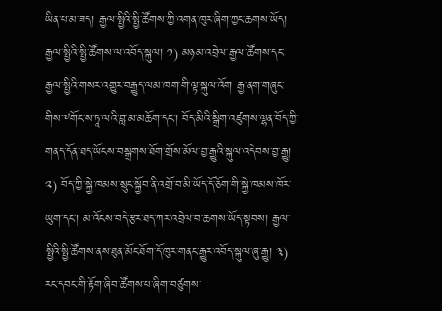ཡིན་པ་མ་ཟད། རྒྱལ་སྤྱིའི་སྤྱི་ཚོགས་ཀྱི་འགན་ཁུར་ཞིག་ཀྱང་ཆགས་ཡོད། རྒྱལ་སྤྱིའི་སྤྱི་ཚོགས་ལ་འབོད་སྐུལ། ༡) མཉམ་འབྲེལ་རྒྱལ་ཚོགས་དང་རྒྱལ་སྤྱིའི་གསར་འགྱུར་བརྒྱུད་ལམ་ཁག་གི་ལྟ་སྐུལ་འོག རྒྱ་ནག་གཞུང་གིས་༸གོང་ས་ཏཱ་ལའི་བླ་མ་མཆོག་དང་། བོད་མིའི་སྒྲིག་འཛུགས་ལྷན་བོད་ཀྱི་གནད་དོན་ཐད་ཡོངས་བསྒྲགས་ཐོག་གྲོས་མོལ་བྱ་རྒྱུའི་སྐུལ་འདེབས་བྱ་རྒྱུ། ༢) བོད་ཀྱི་སྐྱེ་ཁམས་སྲུང་སྐྱོབ་ནི་འགྲོ་བ་མི་ཡོད་དོ་ཅོག་གི་སྐྱེ་ཁམས་ཁོར་ཡུག་དང་། མ་འོངས་བདེ་རྩར་ཐད་ཀར་འབྲེལ་བ་ཆགས་ཡོད་སྟབས། རྒྱལ་སྤྱིའི་སྤྱི་ཚོགས་ནས་ཐུན་མོང་ཐོག་དོ་ཁུར་གནང་རྒྱུར་འབོད་སྐུལ་ཞུ་རྒྱུ། ༣) རང་དབང་གི་རྟོག་ཞིབ་ཚོགས་པ་ཞིག་བཙུགས་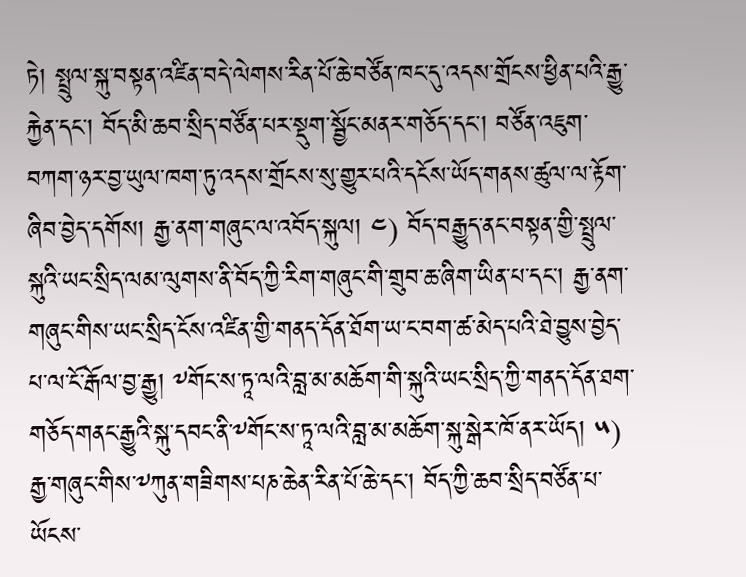ཏེ། སྤྲུལ་སྐུ་བསྟན་འཛིན་བདེ་ལེགས་རིན་པོ་ཆེ་བཙོན་ཁང་དུ་འདས་གྲོངས་ཕྱིན་པའི་རྒྱུ་རྐྱེན་དང་། བོད་མི་ཆབ་སྲིད་བཙོན་པར་སྡུག་སྦྱོང་མནར་གཅོད་དང་། བཙོན་འཇུག་བཀག་ཉར་བྱ་ཡུལ་ཁག་ཏུ་འདས་གྲོངས་སུ་གྱུར་པའི་དངོས་ཡོད་གནས་ཚུལ་ལ་རྟོག་ཞིབ་བྱེད་དགོས། རྒྱ་ནག་གཞུང་ལ་འབོད་སྐུལ། ༤) བོད་བརྒྱུད་ནང་བསྟན་གྱི་སྤྲུལ་སྐུའི་ཡང་སྲིད་ལམ་ལུགས་ནི་བོད་ཀྱི་རིག་གཞུང་གི་གྲུབ་ཆ་ཞིག་ཡིན་པ་དང་། རྒྱ་ནག་གཞུང་གིས་ཡང་སྲིད་ངོས་འཛིན་གྱི་གནད་དོན་ཐོག་ཡ་ང་བག་ཚ་མེད་པའི་ཐེ་བྱུས་བྱེད་པ་ལ་ངོ་རྒོལ་བྱ་རྒྱུ། ༸གོང་ས་ཏཱ་ལའི་བླ་མ་མཆོག་གི་སྐུའི་ཡང་སྲིད་ཀྱི་གནད་དོན་ཐག་གཅོད་གནང་རྒྱུའི་སྐུ་དབང་ནི་༸གོང་ས་ཏཱ་ལའི་བླ་མ་མཆོག་སྐུ་སྒེར་ཁོ་ནར་ཡོད། ༥) རྒྱ་གཞུང་གིས་༸ཀུན་གཟིགས་པཎ་ཆེན་རིན་པོ་ཆེ་དང་། བོད་ཀྱི་ཆབ་སྲིད་བཙོན་པ་ཡོངས་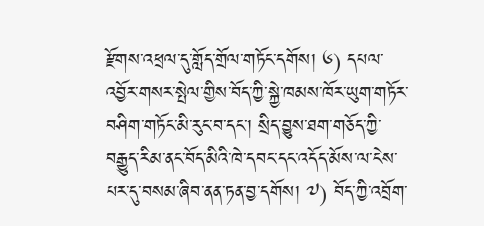རྫོགས་འཕྲལ་དུ་གློད་གྲོལ་གཏོང་དགོས། ༦) དཔལ་འབྱོར་གསར་སྤེལ་གྱིས་བོད་ཀྱི་སྐྱེ་ཁམས་ཁོར་ཡུག་གཏོར་བཤིག་གཏོང་མི་རུང་བ་དང་། སྲིད་བྱུས་ཐག་གཅོད་ཀྱི་བརྒྱུད་རིམ་ནང་བོད་མིའི་ཁེ་དབང་དང་འདོད་མོས་ལ་ངེས་པར་དུ་བསམ་ཞིབ་ནན་ཏན་བྱ་དགོས། ༧) བོད་ཀྱི་འབྲོག་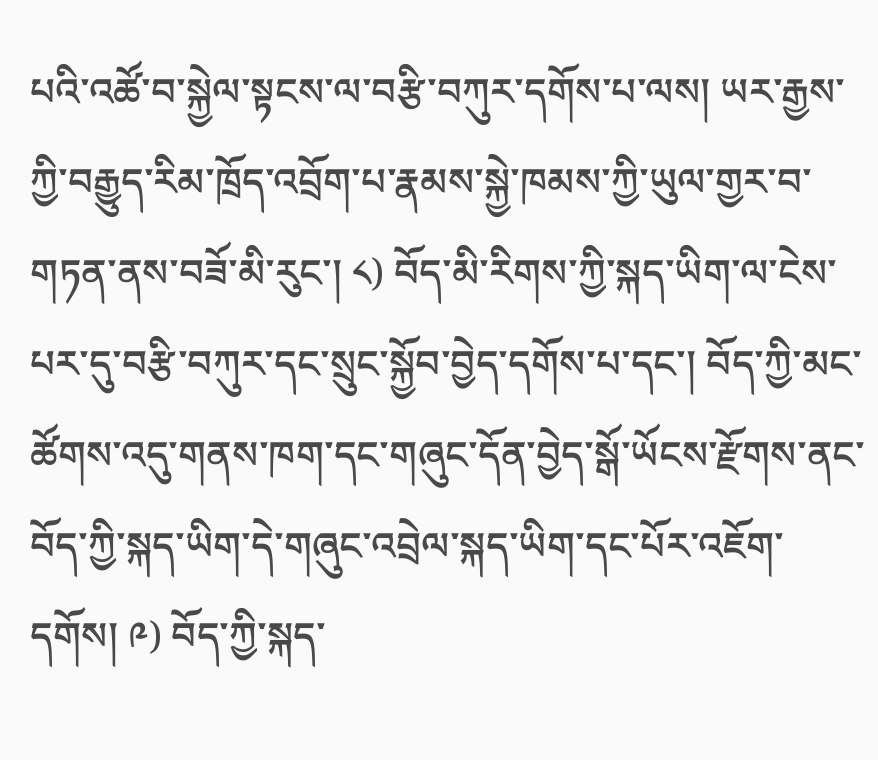པའི་འཚོ་བ་སྐྱེལ་སྟངས་ལ་བརྩི་བཀུར་དགོས་པ་ལས། ཡར་རྒྱས་ཀྱི་བརྒྱུད་རིམ་ཁྲོད་འབྲོག་པ་རྣམས་སྐྱེ་ཁམས་ཀྱི་ཡུལ་གྱར་བ་གཏན་ནས་བཟོ་མི་རུང་། ༨) བོད་མི་རིགས་ཀྱི་སྐད་ཡིག་ལ་ངེས་པར་དུ་བརྩི་བཀུར་དང་སྲུང་སྐྱོབ་བྱེད་དགོས་པ་དང་། བོད་ཀྱི་མང་ཚོགས་འདུ་གནས་ཁག་དང་གཞུང་དོན་བྱེད་སྒོ་ཡོངས་རྫོགས་ནང་བོད་ཀྱི་སྐད་ཡིག་དེ་གཞུང་འབྲེལ་སྐད་ཡིག་དང་པོར་འཇོག་དགོས། ༩) བོད་ཀྱི་སྐད་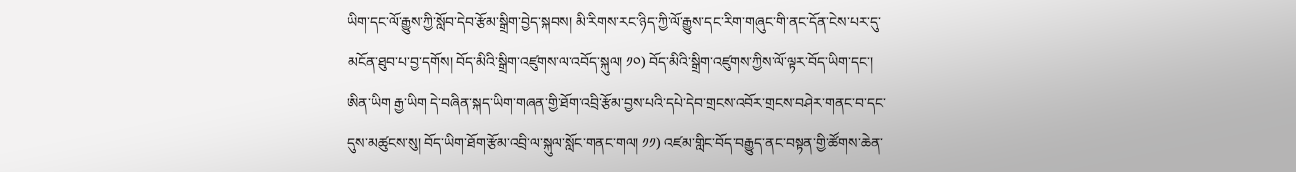ཡིག་དང་ལོ་རྒྱུས་ཀྱི་སློབ་དེབ་རྩོམ་སྒྲིག་བྱེད་སྐབས། མི་རིགས་རང་ཉིད་ཀྱི་ལོ་རྒྱུས་དང་རིག་གཞུང་གི་ནང་དོན་ངེས་པར་དུ་མངོན་ཐུབ་པ་བྱ་དགོས། བོད་མིའི་སྒྲིག་འཛུགས་ལ་འབོད་སྐུལ། ༡༠) བོད་མིའི་སྒྲིག་འཛུགས་ཀྱིས་ལོ་ལྟར་བོད་ཡིག་དང་། ཨིན་ཡིག རྒྱ་ཡིག དེ་བཞིན་སྐད་ཡིག་གཞན་གྱི་ཐོག་འབྲི་རྩོམ་བྱས་པའི་དཔེ་དེབ་གྲངས་འབོར་གྲངས་བཤེར་གནང་བ་དང་དུས་མཚུངས་སུ། བོད་ཡིག་ཐོག་རྩོམ་འབྲི་ལ་སྐུལ་སློང་གནང་གལ། ༡༡) འཛམ་གླིང་བོད་བརྒྱུད་ནང་བསྟན་གྱི་ཚོགས་ཆེན་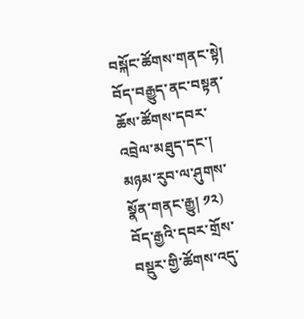བསྐོང་ཚོགས་གནང་སྟེ། བོད་བརྒྱུད་ནང་བསྟན་ཆོས་ཚོགས་དབར་འབྲེལ་མཐུད་དང་། མཉམ་རུབ་ལ་ཤུགས་སྣོན་གནང་རྒྱུ། ༡༢) བོད་རྒྱའི་དབར་གྲོས་བསྡུར་གྱི་ཚོགས་འདུ་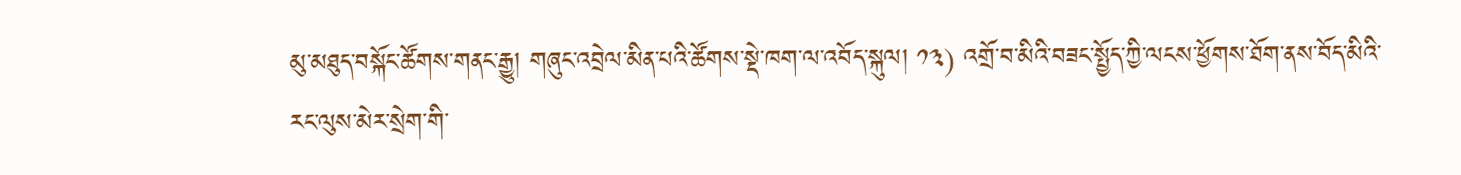མུ་མཐུད་བསྐོང་ཚོགས་གནང་རྒྱུ། གཞུང་འབྲེལ་མིན་པའི་ཚོགས་སྡེ་ཁག་ལ་འབོད་སྐུལ། ༡༣) འགྲོ་བ་མིའི་བཟང་སྤྱོད་ཀྱི་ལངས་ཕྱོགས་ཐོག་ནས་བོད་མིའི་རང་ལུས་མེར་སྲེག་གི་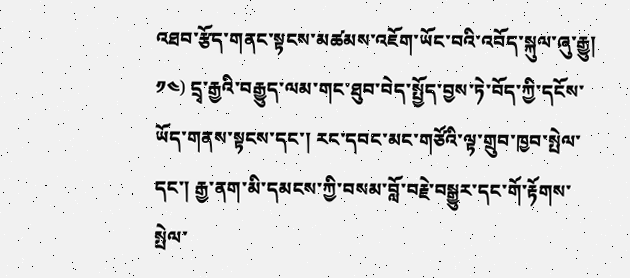འཐབ་རྩོད་གནང་སྟངས་མཚམས་འཇོག་ཡོང་བའི་འབོད་སྐུལ་ཞུ་རྒྱུ། ༡༤) དྲྭ་རྒྱའི་བརྒྱུད་ལམ་གང་ཐུབ་བེད་སྤྱོད་བྱས་ཏེ་བོད་ཀྱི་དངོས་ཡོད་གནས་སྟངས་དང་། རང་དབང་མང་གཙོའི་ལྟ་གྲུབ་ཁྱབ་སྤེལ་དང་། རྒྱ་ནག་མི་དམངས་ཀྱི་བསམ་བློ་བརྗེ་བསྒྱུར་དང་གོ་རྟོགས་སྤེལ་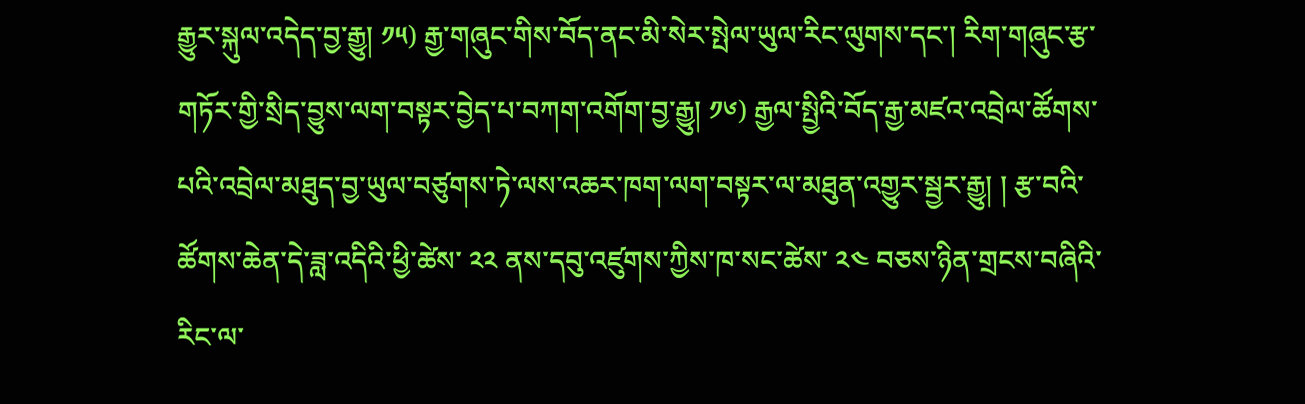རྒྱུར་སྐུལ་འདེད་བྱ་རྒྱུ། ༡༥) རྒྱ་གཞུང་གིས་བོད་ནང་མི་སེར་སྤེལ་ཡུལ་རིང་ལུགས་དང་། རིག་གཞུང་རྩ་གཏོར་གྱི་སྲིད་བྱུས་ལག་བསྟར་བྱེད་པ་བཀག་འགོག་བྱ་རྒྱུ། ༡༦) རྒྱལ་སྤྱིའི་བོད་རྒྱ་མཛའ་འབྲེལ་ཚོགས་པའི་འབྲེལ་མཐུད་བྱ་ཡུལ་བཙུགས་ཏེ་ལས་འཆར་ཁག་ལག་བསྟར་ལ་མཐུན་འགྱུར་སྦྱར་རྒྱུ། ། རྩ་བའི་ཚོགས་ཆེན་དེ་ཟླ་འདིའི་ཕྱི་ཚེས་ ༢༢ ནས་དབུ་འཛུགས་ཀྱིས་ཁ་སང་ཚེས་ ༢༤ བཅས་ཉིན་གྲངས་བཞིའི་རིང་ལ་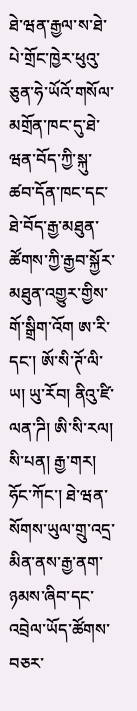ཐེ་ཝན་རྒྱལ་ས་ཐེ་པེ་གྲོང་ཁྱེར་ཕུའུ་ཅུན་ཧེ་ཡོའོ་གསོལ་མགྲོན་ཁང་དུ་ཐེ་ཝན་བོད་ཀྱི་སྐུ་ཚབ་དོན་ཁང་དང་ཐེ་བོད་རྒྱ་མཐུན་ཚོགས་ཀྱི་རྒྱབ་སྐྱོར་མཐུན་འགྱུར་གྱིས་གོ་སྒྲིག་འོག ཨ་རི་དང་། ཨོ་སི་ཊོ་ལི་ཡ། ཡུ་རོབ། ནིའུ་ཛི་ལན་ཌི། ཨི་སི་རལ། སི་པན། རྒྱ་གར། ཧོང་ཀོང་། ཐེ་ཝན་སོགས་ཡུལ་གྲུ་འདྲ་མིན་ནས་རྒྱ་ནག་ཉམས་ཞིབ་དང་འབྲེལ་ཡོད་ཚོགས་བཅར་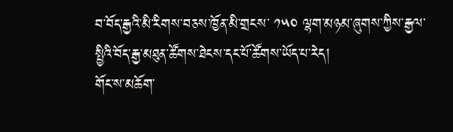བ་བོད་རྒྱའི་མི་རིགས་བཅས་ཁྱོན་མི་གྲངས་ ༡༥༠ ལྷག་མཉམ་ཞུགས་ཀྱིས་རྒྱལ་སྤྱིའི་བོད་རྒྱ་མཐུན་ཚོགས་ཐེངས་དང་པོ་ཚོགས་ཡོད་པ་རེད།
གོང་ས་མཆོག་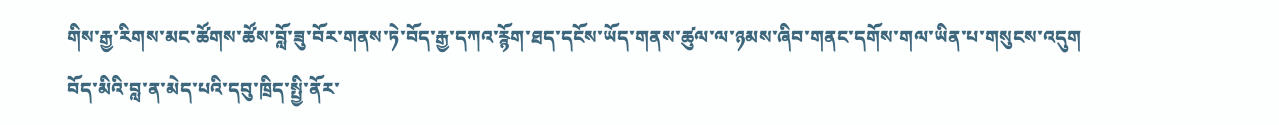གིས་རྒྱ་རིགས་མང་ཚོགས་ཚོས་བློ་ཟུ་བོར་གནས་ཏེ་བོད་རྒྱ་དཀའ་རྙོག་ཐད་དངོས་ཡོད་གནས་ཚུལ་ལ་ཉམས་ཞིབ་གནང་དགོས་གལ་ཡིན་པ་གསུངས་འདུག
བོད་མིའི་བླ་ན་མེད་པའི་དབུ་ཁྲིད་སྤྱི་ནོར་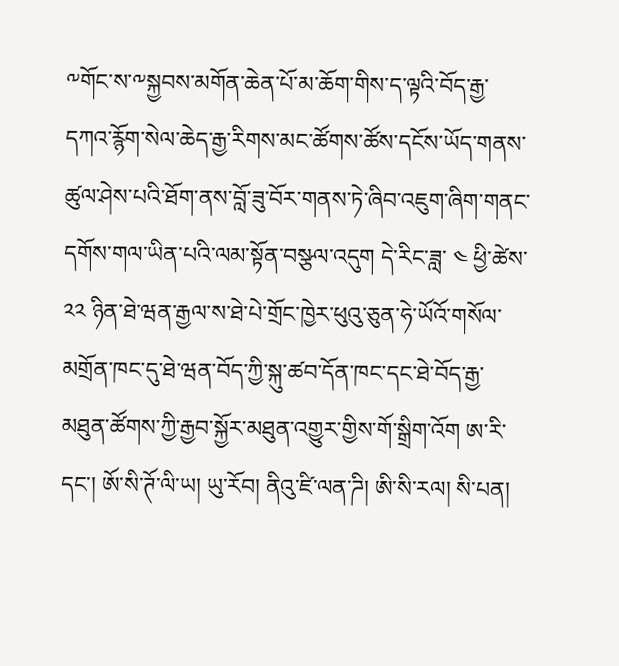༸གོང་ས་༸སྐྱབས་མགོན་ཆེན་པོ་མ་ཆོག་གིས་ད་ལྟའི་བོད་རྒྱ་དཀའ་རྙོག་སེལ་ཆེད་རྒྱ་རིགས་མང་ཚོགས་ཚོས་དངོས་ཡོད་གནས་ཚུལ་ཤེས་པའི་ཐོག་ནས་བློ་ཟུ་བོར་གནས་ཏེ་ཞིབ་འཇུག་ཞིག་གནང་དགོས་གལ་ཡིན་པའི་ལམ་སྟོན་བསྩལ་འདུག དེ་རིང་ཟླ་ ༤ ཕྱི་ཚེས་ ༢༢ ཉིན་ཐེ་ཝན་རྒྱལ་ས་ཐེ་པེ་གྲོང་ཁྱེར་ཕུའུ་ཅུན་ཧེ་ཡོའོ་གསོལ་མགྲོན་ཁང་དུ་ཐེ་ཝན་བོད་ཀྱི་སྐུ་ཚབ་དོན་ཁང་དང་ཐེ་བོད་རྒྱ་མཐུན་ཚོགས་ཀྱི་རྒྱབ་སྐྱོར་མཐུན་འགྱུར་གྱིས་གོ་སྒྲིག་འོག ཨ་རི་དང་། ཨོ་སི་ཊོ་ལི་ཡ། ཡུ་རོབ། ནིའུ་ཛི་ལན་ཌི། ཨི་སི་རལ། སི་པན།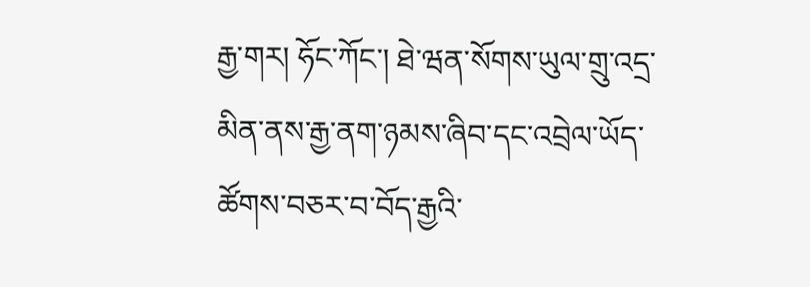རྒྱ་གར། ཧོང་ཀོང་། ཐེ་ཝན་སོགས་ཡུལ་གྲུ་འདྲ་མིན་ནས་རྒྱ་ནག་ཉམས་ཞིབ་དང་འབྲེལ་ཡོད་ཚོགས་བཅར་བ་བོད་རྒྱའི་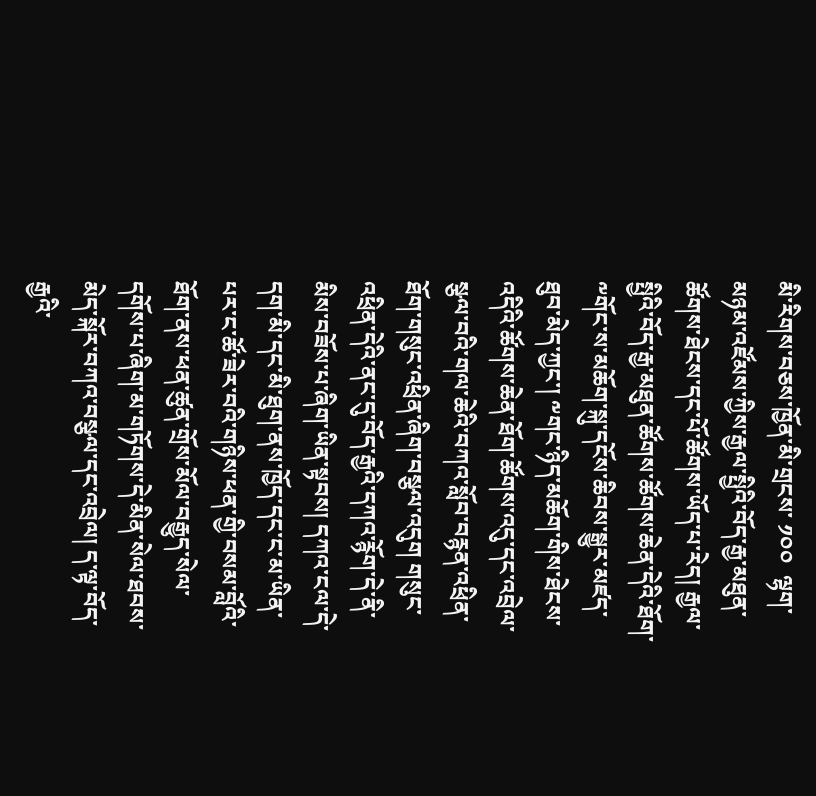མི་རིགས་བཅས་ཁྱོན་མི་གྲངས་ ༡༠༠  ལྷག་མཉམ་འཛོམས་ཀྱིས་རྒྱལ་སྤྱིའི་བོད་རྒྱ་མཐུན་ཚོགས་ཐེངས་དང་པོ་ཚོགས་ཡོད་པ་རེད། རྒྱལ་སྤྱིའི་བོད་རྒྱ་མཐུན་ཚོགས་ཚོགས་ཆེན་དེའི་ཐོག་༸གོང་ས་མཆོག་སྐུ་དངོས་ཆིབས་སྒྱུར་མཛད་ཐུབ་མེད་ཀྱང་། ༸གང་ཉིད་མཆོག་གིས་ཐེངས་འདིའི་ཚོགས་ཆེན་ཐོག་ཚོགས་འདུ་དང་འབྲེལ་སྩལ་བའི་གལ་ཆེའི་བཀའ་སློབ་བརྙན་འཕྲིན་ཐོག་གསུང་འཕྲིན་ཞིག་བསྩལ་འདུག གསུང་འཕྲིན་དེའི་ནང་དུ་བོད་རྒྱའི་དཀའ་རྙོག་དེ་ནི་མིས་བཟོས་པ་ཞིག་ཡིན་སྟབས། དཀའ་ངལ་དེ་དག་མི་དང་མི་ཐུག་ནས་ཁྱོད་དང་ང་མ་ཡིན་པར་ང་ཚོ་ཟེར་བའི་གཉིས་ཕན་གྱི་བསམ་བློའི་ཐོག་ནས་ཕན་ཚུན་གྲོས་མོལ་བརྒྱུད་སེལ་དགོས་པ་ཞིག་མ་གཏོགས་དེ་མིན་སེལ་ཐབས་མེད་སྐོར་བཀའ་བསྩལ་དང་འབྲེལ། ད་ལྟ་བོད་རྒྱའི་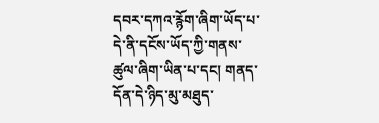དབར་དཀའ་རྙོག་ཞིག་ཡོད་པ་དེ་ནི་དངོས་ཡོད་ཀྱི་གནས་ཚུལ་ཞིག་ཡིན་པ་དང། གནད་དོན་དེ་ཉིད་མུ་མཐུད་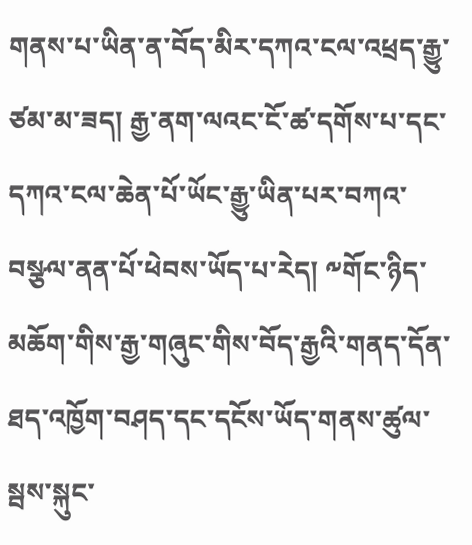གནས་པ་ཡིན་ན་བོད་མིར་དཀའ་ངལ་འཕྲད་རྒྱུ་ཙམ་མ་ཟད། རྒྱ་ནག་ལའང་ངོ་ཚ་དགོས་པ་དང་དཀའ་ངལ་ཆེན་པོ་ཡོང་རྒྱུ་ཡིན་པར་བཀའ་བསྩལ་ནན་པོ་ཕེབས་ཡོད་པ་རེད། ༸གོང་ཉིད་མཆོག་གིས་རྒྱ་གཞུང་གིས་བོད་རྒྱའི་གནད་དོན་ཐད་འཁྱོག་བཤད་དང་དངོས་ཡོད་གནས་ཚུལ་སྦས་སྐུང་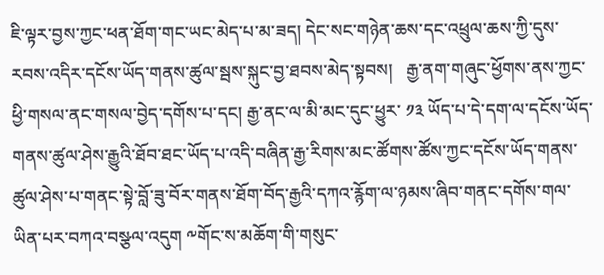ཇི་ལྟར་བྱས་ཀྱང་ཕན་ཐོག་གང་ཡང་མེད་པ་མ་ཟད། དེང་སང་གཉེན་ཆས་དང་འཕྲུལ་ཆས་ཀྱི་དུས་རབས་འདིར་དངོས་ཡོད་གནས་ཚུལ་སྦས་སྐུང་བྱ་ཐབས་མེད་སྟབས།   རྒྱ་ནག་གཞུང་ཕྱོགས་ནས་ཀྱང་ཕྱི་གསལ་ནང་གསལ་བྱེད་དགོས་པ་དང། རྒྱ་ནང་ལ་མི་མང་དུང་ཕྱུར་ ༡༣ ཡོད་པ་དེ་དག་ལ་དངོས་ཡོད་གནས་ཚུལ་ཤེས་རྒྱུའི་ཐོབ་ཐང་ཡོད་པ་འདི་བཞིན་རྒྱ་རིགས་མང་ཚོགས་ཚོས་ཀྱང་དངོས་ཡོད་གནས་ཚུལ་ཤེས་པ་གནང་སྟེ་བློ་ཟུ་བོར་གནས་ཐོག་བོད་རྒྱའི་དཀའ་རྙོག་ལ་ཉམས་ཞིབ་གནང་དགོས་གལ་ཡིན་པར་བཀའ་བསྩལ་འདུག ༸གོང་ས་མཆོག་གི་གསུང་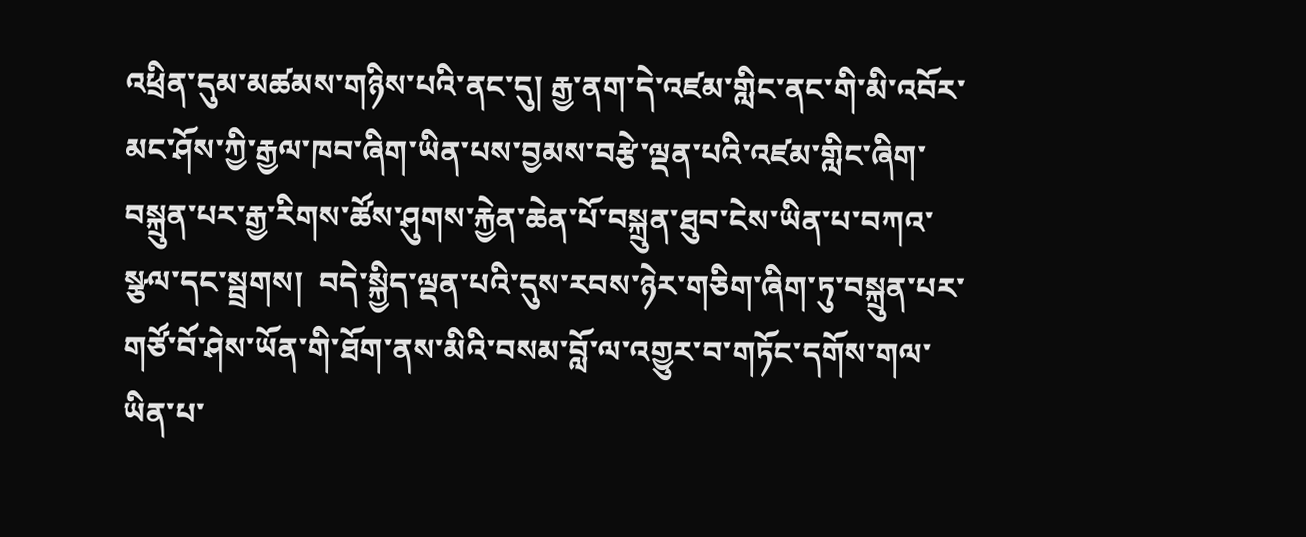འཕྲིན་དུམ་མཚམས་གཉིས་པའི་ནང་དུ། རྒྱ་ནག་དེ་འཛམ་གླིང་ནང་གི་མི་འབོར་མང་ཤོས་ཀྱི་རྒྱལ་ཁབ་ཞིག་ཡིན་པས་བྱམས་བརྩེ་ལྡན་པའི་འཛམ་གླིང་ཞིག་བསྐྲུན་པར་རྒྱ་རིགས་ཚོས་ཤུགས་རྐྱེན་ཆེན་པོ་བསྐྲུན་ཐུབ་ངེས་ཡིན་པ་བཀའ་སྩལ་དང་སྦྲགས།  བདེ་སྐྱིད་ལྡན་པའི་དུས་རབས་ཉེར་གཅིག་ཞིག་ཏུ་བསྐྲུན་པར་གཙོ་བོ་ཤེས་ཡོན་གི་ཐོག་ནས་མིའི་བསམ་བློ་ལ་འགྱུར་བ་གཏོང་དགོས་གལ་ཡིན་པ་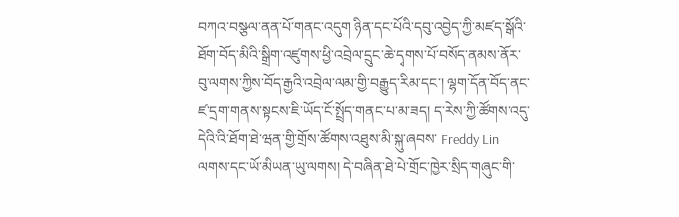བཀའ་བསྩལ་ནན་པོ་གནང་འདུག ཉིན་དང་པོའི་དབུ་འབྱེད་ཀྱི་མཛད་སྒོའི་ཐོག་བོད་མིའི་སྒྲིག་འཛུགས་ཕྱི་འབྲེལ་དྲུང་ཆེ་དྭགས་པོ་བསོད་ནམས་ནོར་བུ་ལགས་ཀྱིས་བོད་རྒྱའི་འབྲེལ་ལམ་གྱི་བརྒྱུད་རིམ་དང་། ལྷག་དོན་བོད་ནང་ཛ་དྲག་གནས་སྟངས་ཇི་ཡོད་ངོ་སྤྲོད་གནང་པ་མ་ཟད། ད་རེས་ཀྱི་ཚོགས་འདུ་དེའི་འི་ཐོག་ཐེ་ཝན་གྱི་གྲོས་ཚོགས་འཐུས་མི་སྐུ་ཞབས་ Freddy Lin ལགས་དང་ཡོ་མིཡན་ཡུ་ལགས། དེ་བཞིན་ཐེ་པེ་གྲོང་ཁྱེར་སྲིད་གཞུང་གི་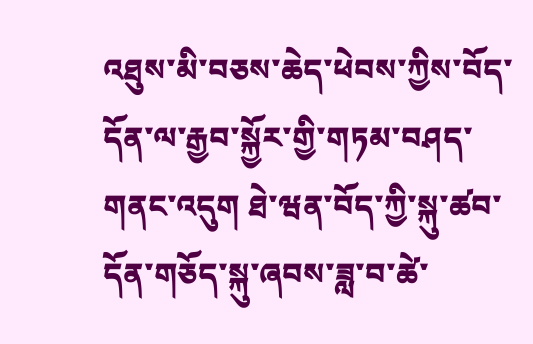འཐུས་མི་བཅས་ཆེད་ཕེབས་ཀྱིས་བོད་དོན་ལ་རྒྱབ་སྐྱོར་གྱི་གཏམ་བཤད་གནང་འདུག ཐེ་ཝན་བོད་ཀྱི་སྐུ་ཚབ་དོན་གཅོད་སྐུ་ཞབས་ཟླ་བ་ཚེ་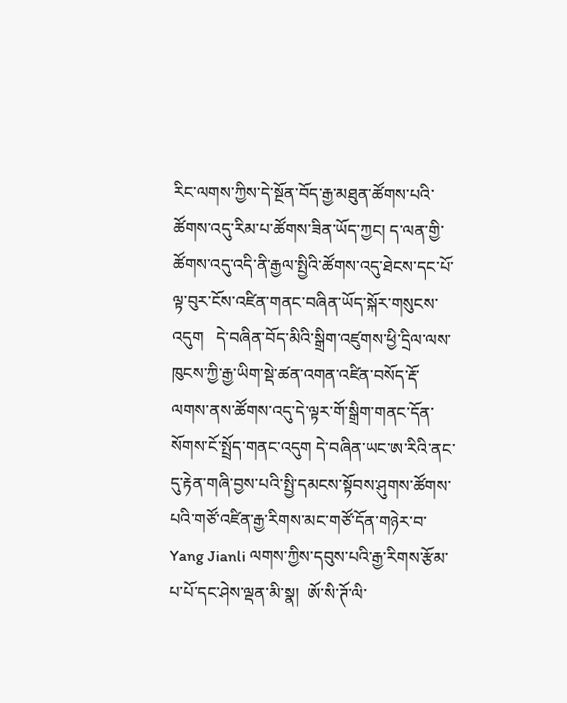རིང་ལགས་ཀྱིས་དེ་སྔོན་བོད་རྒྱ་མཐུན་ཚོགས་པའི་ཚོགས་འདུ་རིམ་པ་ཚོགས་ཟིན་ཡོད་ཀྱང། ད་ལན་གྱི་ཚོགས་འདུ་འདི་ནི་རྒྱལ་སྤྱིའི་ཚོགས་འདུ་ཐེངས་དང་པོ་ལྟ་བུར་ངོས་འཛིན་གནང་བཞིན་ཡོད་སྐོར་གསུངས་འདུག   དེ་བཞིན་བོད་མིའི་སྒྲིག་འཛུགས་ཕྱི་དྲིལ་ལས་ཁུངས་ཀྱི་རྒྱ་ཡིག་སྡེ་ཚན་འགན་འཛིན་བསོད་རྡོ་ལགས་ནས་ཚོགས་འདུ་དེ་ལྟར་གོ་སྒྲིག་གནང་དོན་སོགས་ངོ་སྤྲོད་གནང་འདུག དེ་བཞིན་ཡང་ཨ་རིའི་ནང་དུ་རྟེན་གཞི་བྱས་པའི་སྤྱི་དམངས་སྟོབས་ཤུགས་ཚོགས་པའི་གཙོ་འཛིན་རྒྱ་རིགས་མང་གཙོ་དོན་གཉེར་བ་ Yang Jianli ལགས་ཀྱིས་དབུས་པའི་རྒྱ་རིགས་རྩོམ་པ་པོ་དང་ཤེས་ལྡན་མི་སྣ།  ཨོ་སི་ཊོ་ལི་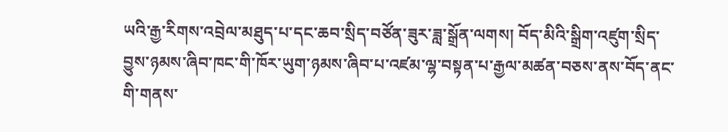ཡའི་རྒྱ་རིགས་འབྲེལ་མཐུད་པ་དང་ཆབ་སྲིད་བཙོན་ཟུར་ཟླ་སྒྲོན་ལགས། བོད་མིའི་སྒྲིག་འཛུག་སྲིད་བྱུས་ཉམས་ཞིབ་ཁང་གི་ཁོར་ཡུག་ཉམས་ཞིབ་པ་འཛམ་ལྷ་བསྟན་པ་རྒྱལ་མཚན་བཅས་ནས་བོད་ནང་གི་གནས་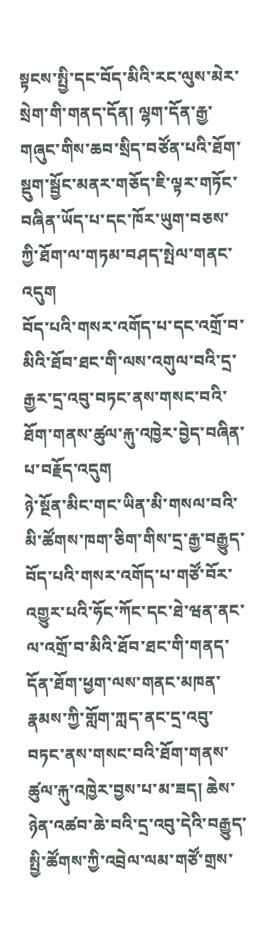སྟངས་སྤྱི་དང་བོད་མིའི་རང་ལུས་མེར་སྲེག་གི་གནད་དོན། ལྷག་དོན་རྒྱ་གཞུང་གིས་ཆབ་སྲིད་བཙོན་པའི་ཐོག་སྡུག་སྦྱོང་མནར་གཅོད་ཇི་ལྟར་གཏོང་བཞིན་ཡོད་པ་དང་ཁོར་ཡུག་བཅས་ཀྱི་ཐོག་ལ་གཏམ་བཤད་སྤེལ་གནང་འདུག
བོད་པའི་གསར་འགོད་པ་དང་འགྲོ་བ་མིའི་ཐོབ་ཐང་གི་ལས་འགུལ་བའི་དྲ་རྒྱར་དྲ་འབུ་བཏང་ནས་གསང་བའི་ཐོག་གནས་ཚུལ་རྐུ་འཁྱེར་བྱེད་བཞིན་པ་བརྗོད་འདུག
ཉེ་སྔོན་མིང་གང་ཡིན་མི་གསལ་བའི་མི་ཚོགས་ཁག་ཅིག་གིས་དྲ་རྒྱ་བརྒྱུད་བོད་པའི་གསར་འགོད་པ་གཙོ་བོར་འགྱུར་པའི་ཧོང་ཀོང་དང་ཐེ་ཝན་ནང་ལ་འགྲོ་བ་མིའི་ཐོབ་ཐང་གི་གནད་དོན་ཐོག་ཕྱག་ལས་གནང་མཁན་རྣམས་ཀྱི་གློག་ཀླད་ནང་དྲ་འབུ་བཏང་ནས་གསང་བའི་ཐོག་གནས་ཚུལ་རྐུ་འཁྱེར་བྱས་པ་མ་ཟད། ཆེས་ཉེན་འཚབ་ཆེ་བའི་དྲ་འབུ་དེའི་བརྒྱུད་སྤྱི་ཚོགས་ཀྱི་འབྲེལ་ལམ་གཙོ་གྲས་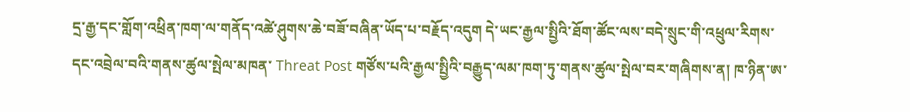དྲ་རྒྱ་དང་གློག་འཕྲིན་ཁག་ལ་གནོད་འཚེ་ཤུགས་ཆེ་བཟོ་བཞིན་ཡོད་པ་བརྗོད་འདུག དེ་ཡང་རྒྱལ་སྤྱིའི་ཐོག་ཚོང་ལས་བདེ་སྲུང་གི་འཕྲུལ་རིགས་དང་འབྲེལ་བའི་གནས་ཚུལ་སྤེལ་མཁན་ Threat Post གཙོས་པའི་རྒྱལ་སྤྱིའི་བརྒྱུད་ལམ་ཁག་ཏུ་གནས་ཚུལ་སྤེལ་བར་གཞིགས་ན། ཁ་ཉིན་ཨ་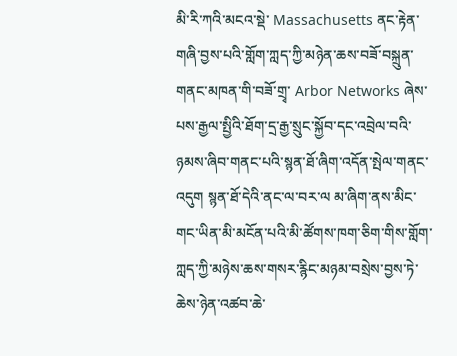མི་རི་ཀའི་མངའ་སྡེ་ Massachusetts ནང་རྟེན་གཞི་བྱས་པའི་གློག་ཀླད་ཀྱི་མཉེན་ཆས་བཟོ་བསྐྲུན་གནང་མཁན་གི་བཟོ་གྲྭ་ Arbor Networks ཞེས་པས་རྒྱལ་སྤྱིའི་ཐོག་དྲ་རྒྱ་སྲུང་སྐྱོབ་དང་འབྲེལ་བའི་ཉམས་ཞིབ་གནང་པའི་སྙན་ཐོ་ཞིག་འདོན་སྤེལ་གནང་འདུག སྙན་ཐོ་དེའི་ནང་ལ་བར་ལ མ་ཞིག་ནས་མིང་གང་ཡིན་མི་མངོན་པའི་མི་ཚོགས་ཁག་ཅིག་གིས་གློག་ཀླད་ཀྱི་མཉེས་ཆས་གསར་རྙིང་མཉམ་བསྲེས་བྱས་ཏེ་ཆེས་ཉེན་འཚབ་ཆེ་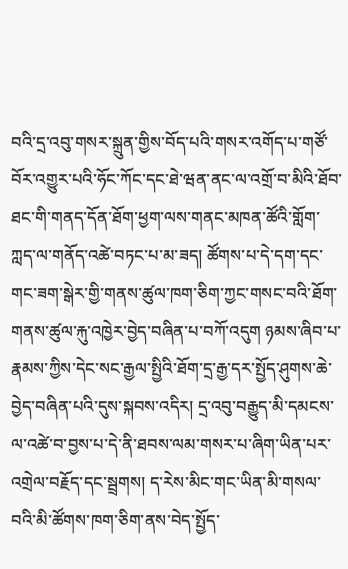བའི་དྲ་འབུ་གསར་སྐྲུན་གྱིས་བོད་པའི་གསར་འགོད་པ་གཙོ་བོར་འགྱུར་པའི་ཧོང་ཀོང་དང་ཐེ་ཝན་ནང་ལ་འགྲོ་བ་མིའི་ཐོབ་ཐང་གི་གནད་དོན་ཐོག་ཕྱག་ལས་གནང་མཁན་ཚོའི་གློག་ཀླད་ལ་གནོད་འཚེ་བཏང་པ་མ་ཟད། ཚོགས་པ་དེ་དག་དང་གང་ཟག་སྒེར་གྱི་གནས་ཚུལ་ཁག་ཅིག་ཀྱང་གསང་བའི་ཐོག་གནས་ཚུལ་རྐུ་འཁྱེར་བྱེད་བཞིན་པ་བཀོ་འདུག ཉམས་ཞིབ་པ་རྣམས་ཀྱིས་དེང་སང་རྒྱལ་སྤྱིའི་ཐོག་དྲ་རྒྱ་དར་སྤྱོད་ཤུགས་ཆེ་བྱེད་བཞིན་པའི་དུས་སྐབས་འདིར། དྲ་འབུ་བརྒྱུད་མི་དམངས་ལ་འཚེ་བ་བྱས་པ་དེ་ནི་ཐབས་ལམ་གསར་པ་ཞིག་ཡིན་པར་འགྲེལ་བརྗོད་དང་སྦྲགས། ད་རེས་མིང་གང་ཡིན་མི་གསལ་བའི་མི་ཚོགས་ཁག་ཅིག་ནས་བེད་སྤྱོད་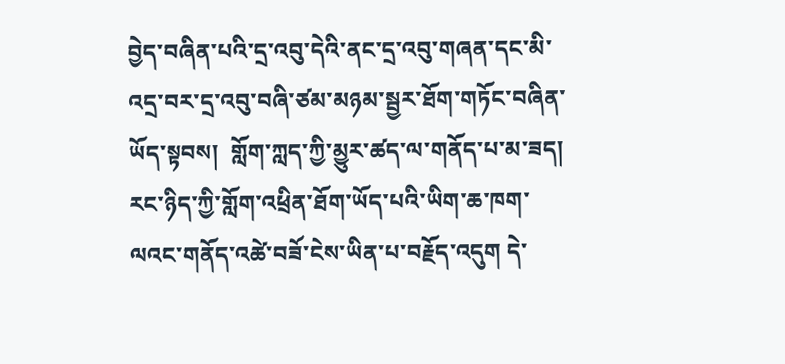བྱེད་བཞིན་པའི་དྲ་འབུ་དེའི་ནང་དྲ་འབུ་གཞན་དང་མི་འདྲ་བར་དྲ་འབུ་བཞི་ཙམ་མཉམ་སྦྱར་ཐོག་གཏོང་བཞིན་ཡོད་སྟབས།  གློག་ཀླད་ཀྱི་མྱུར་ཚད་ལ་གནོད་པ་མ་ཟད། རང་ཉིད་ཀྱི་གློག་འཕྲིན་ཐོག་ཡོད་པའི་ཡིག་ཆ་ཁག་ལའང་གནོད་འཚེ་བཟོ་ངེས་ཡིན་པ་བརྗོད་འདུག དེ་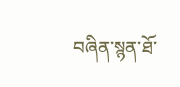བཞིན་སྙན་ཐོ་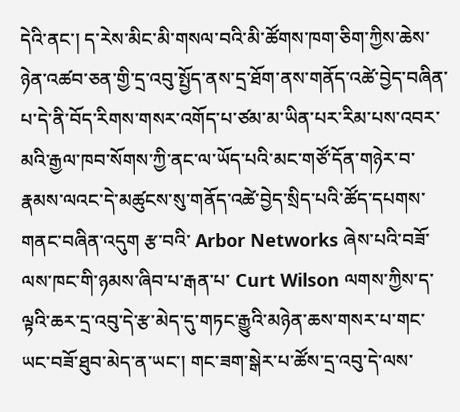དེའི་ནང་། ད་རེས་མིང་མི་གསལ་བའི་མི་ཚོགས་ཁག་ཅིག་ཀྱིས་ཆེས་ཉེན་འཚབ་ཅན་གྱི་དྲ་འབུ་སྤྱོད་ནས་དྲ་ཐོག་ནས་གནོད་འཚེ་བྱེད་བཞིན་པ་དེ་ནི་བོད་རིགས་གསར་འགོད་པ་ཙམ་མ་ཡིན་པར་རིམ་པས་འབར་མའི་རྒྱལ་ཁབ་སོགས་ཀྱི་ནང་ལ་ཡོད་པའི་མང་གཙོ་དོན་གཉེར་བ་རྣམས་ལའང་དེ་མཚུངས་སུ་གནོད་འཚེ་བྱེད་སྲིད་པའི་ཚོད་དཔགས་གནང་བཞིན་འདུག རྩ་བའི་ Arbor Networks ཞེས་པའི་བཟོ་ལས་ཁང་གི་ཉམས་ཞིབ་པ་རྒན་པ་ Curt Wilson ལགས་ཀྱིས་ད་ལྟའི་ཆར་དྲ་འབུ་དེ་རྩ་མེད་དུ་གཏང་རྒྱུའི་མཉེན་ཆས་གསར་པ་གང་ཡང་བཟོ་ཐུབ་མེད་ན་ཡང་། གང་ཟག་སྒེར་པ་ཚོས་དྲ་འབུ་དེ་ལས་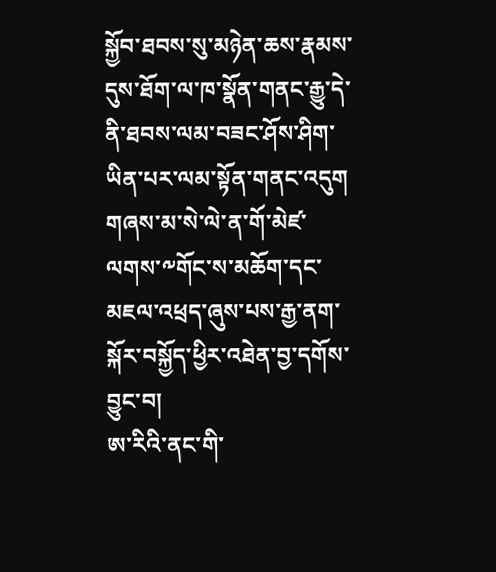སྐྱོབ་ཐབས་སུ་མཉེན་ཆས་རྣམས་དུས་ཐོག་ལ་ཁ་སྣོན་གནང་རྒྱུ་དེ་ནི་ཐབས་ལམ་བཟང་ཤོས་ཤིག་ཡིན་པར་ལམ་སྟོན་གནང་འདུག
གཞས་མ་སེ་ལེ་ན་གོ་མེཛ་ལགས་༸གོང་ས་མཆོག་དང་མཇལ་འཕྲད་ཞུས་པས་རྒྱ་ནག་སྐོར་བསྐྱོད་ཕྱིར་འཐེན་བྱ་དགོས་བྱུང་བ།
ཨ་རིའི་ནང་གི་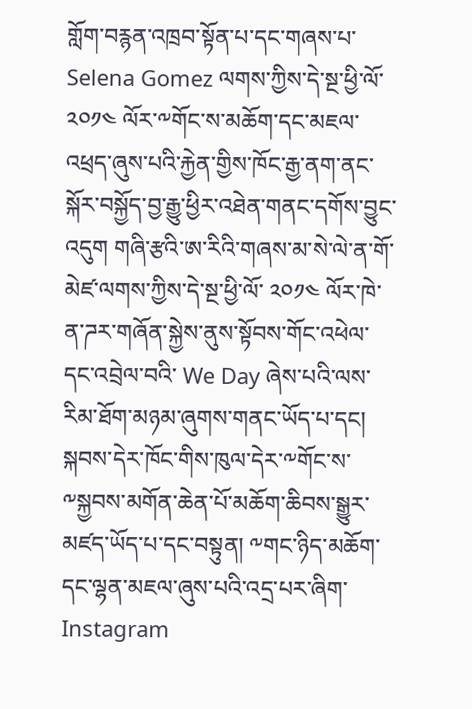གློག་བརྙན་འཁྲབ་སྟོན་པ་དང་གཞས་པ་ Selena Gomez ལགས་ཀྱིས་དེ་སྔ་ཕྱི་ལོ་ ༢༠༡༤ ལོར་༸གོང་ས་མཆོག་དང་མཇལ་འཕྲད་ཞུས་པའི་རྐྱེན་གྱིས་ཁོང་རྒྱ་ནག་ནང་སྐོར་བསྐྱོད་བྱ་རྒྱུ་ཕྱིར་འཐེན་གནང་དགོས་བྱུང་འདུག གཞི་རྩའི་ཨ་རིའི་གཞས་མ་སེ་ལེ་ན་གོ་མེཛ་ལགས་ཀྱིས་དེ་སྔ་ཕྱི་ལོ་ ༢༠༡༤ ལོར་ཁེ་ན་ཌར་གཞོན་སྐྱེས་ནུས་སྟོབས་གོང་འཕེལ་དང་འབྲེལ་བའི་ We Day ཞེས་པའི་ལས་རིམ་ཐོག་མཉམ་ཞུགས་གནང་ཡོད་པ་དང། སྐབས་དེར་ཁོང་གིས་ཁུལ་དེར་༸གོང་ས་༸སྐྱབས་མགོན་ཆེན་པོ་མཆོག་ཆིབས་སྒྱུར་མཛད་ཡོད་པ་དང་བསྟུན། ༸གང་ཉིད་མཆོག་དང་ལྷན་མཇལ་ཞུས་པའི་འདྲ་པར་ཞིག་ Instagram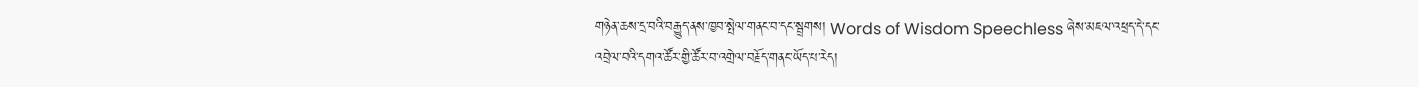གཉེན་ཆས་དྲ་བའི་བརྒྱུད་ནས་ཁྱབ་སྤེལ་གནང་བ་དང་སྦྲགས། Words of Wisdom Speechless ཞེས་མཇལ་འཕྲད་དེ་དང་འབྲེལ་བའི་དགའ་ཚོར་གྱི་ཚོར་བ་འགྲེལ་བརྗོད་གནང་ཡོད་པ་རེད།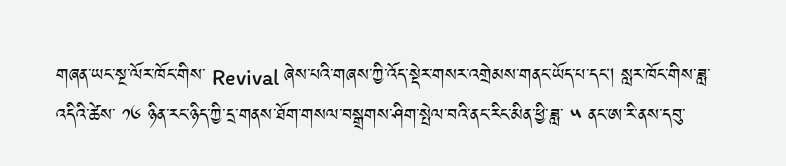གཞན་ཡང་སྔ་ལོར་ཁོང་གིས་ Revival ཞེས་པའི་གཞས་ཀྱི་འོད་སྡེར་གསར་འགྲེམས་གནང་ཡོད་པ་དང། སླར་ཁོང་གིས་ཟླ་འདིའི་ཚེས་ ༡༦ ཉིན་རང་ཉིད་ཀྱི་དྲ་གནས་ཐོག་གསལ་བསྒྲགས་ཤིག་སྤེལ་བའི་ནང་རིང་མིན་ཕྱི་ཟླ་ ༥ ནང་ཨ་རི་ནས་དབུ་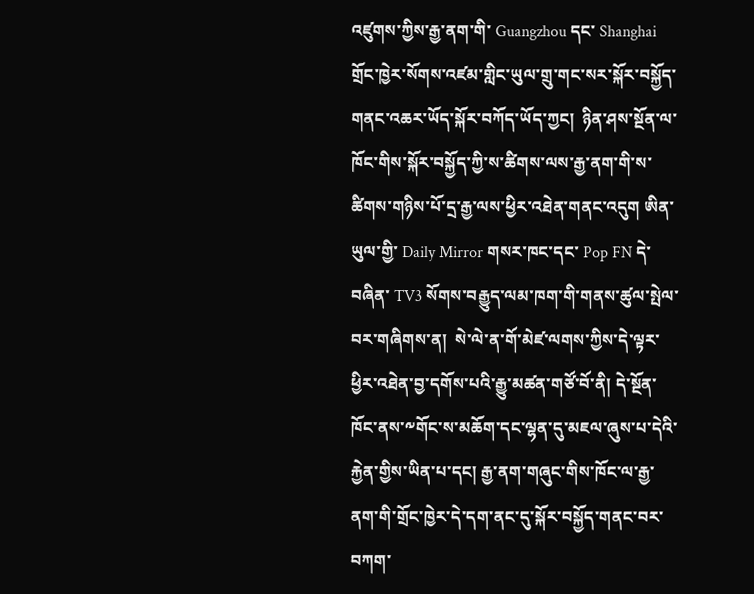འཛུགས་ཀྱིས་རྒྱ་ནག་གི་ Guangzhou དང་ Shanghai གྲོང་ཁྱེར་སོགས་འཛམ་གླིང་ཡུལ་གྲུ་གང་སར་སྐོར་བསྐྱོད་གནང་འཆར་ཡོད་སྐོར་བཀོད་ཡོད་ཀྱང།  ཉིན་ཤས་སྔོན་ལ་ཁོང་གིས་སྐོར་བསྐྱོད་ཀྱི་ས་ཚིགས་ལས་རྒྱ་ནག་གི་ས་ཚིགས་གཉིས་པོ་དྲ་རྒྱ་ལས་ཕྱིར་འཐེན་གནང་འདུག ཨིན་ཡུལ་གྱི་ Daily Mirror གསར་ཁང་དང་ Pop FN དེ་བཞིན་ TV3 སོགས་བརྒྱུད་ལམ་ཁག་གི་གནས་ཚུལ་སྤེལ་བར་གཞིགས་ན།  སེ་ལེ་ན་གོ་མེཛ་ལགས་ཀྱིས་དེ་ལྟར་ཕྱིར་འཐེན་བྱ་དགོས་པའི་རྒྱུ་མཚན་གཙོ་བོ་ནི། དེ་སྔོན་ཁོང་ནས་༸གོང་ས་མཆོག་དང་ལྷན་དུ་མཇལ་ཞུས་པ་དེའི་རྐྱེན་གྱིས་ཡིན་པ་དང། རྒྱ་ནག་གཞུང་གིས་ཁོང་ལ་རྒྱ་ནག་གི་གྲོང་ཁྱེར་དེ་དག་ནང་དུ་སྐོར་བསྐྱོད་གནང་བར་བཀག་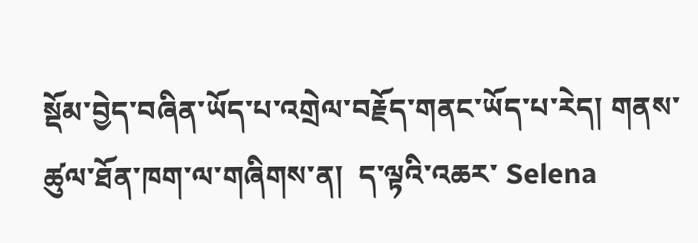སྡོམ་བྱེད་བཞིན་ཡོད་པ་འགྲེལ་བརྗོད་གནང་ཡོད་པ་རེད། གནས་ཚུལ་ཐོན་ཁག་ལ་གཞིགས་ན།  ད་ལྟའི་འཆར་ Selena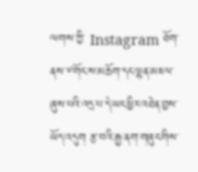ལགས་ཀྱི་ Instagram ཐོག་ནས་༸གོང་ས་མཆོག་དང་ལྷན་མཇལ་ཞུས་པའི་འདྲ་པ་དེ་ཡང་ཕྱིར་འཐེན་བྱས་ཡོད་འདུག རྩ་བའི་རྒྱ་ནག་གཞུང་གིས་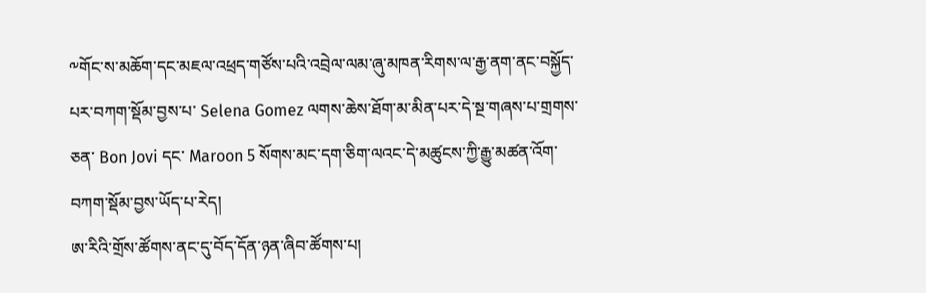༸གོང་ས་མཆོག་དང་མཇལ་འཕྲད་གཙོས་པའི་འབྲེལ་ལམ་ཞུ་མཁན་རིགས་ལ་རྒྱ་ནག་ནང་བསྐྱོད་པར་བཀག་སྡོམ་བྱས་པ་ Selena Gomez ལགས་ཆེས་ཐོག་མ་མིན་པར་དེ་སྔ་གཞས་པ་གྲགས་ཅན་ Bon Jovi དང་ Maroon 5 སོགས་མང་དག་ཅིག་ལའང་དེ་མཚུངས་ཀྱི་རྒྱུ་མཚན་འོག་བཀག་སྡོམ་བྱས་ཡོད་པ་རེད།
ཨ་རིའི་གྲོས་ཚོགས་ནང་དུ་བོད་དོན་ཉན་ཞིབ་ཚོགས་པ།